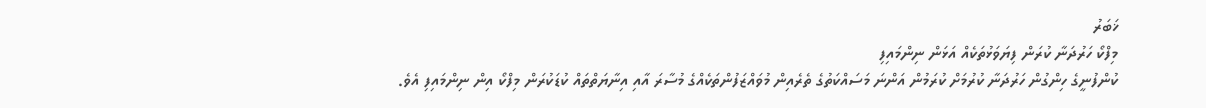ޚަބަރު
މިފްކޯ ހަރުދަނާ ކުރަން ފިޔަވަޅުތަކެއް އަޅަން ނިންމައިފި
ކުންފުނީގެ ހިންގުން ހަރުދަނާ ކުރުމަށް ކުރަމުން އަންނަ މަސައްކަތުގެ ތެރެއިން މުވައްޒަފުންތަކެއްގެ މުސާރަ އާއި އިނާޔަތްތައް ކުޑަކުރަން މިފްކޯ އިން ނިންމައިފި އެވެ.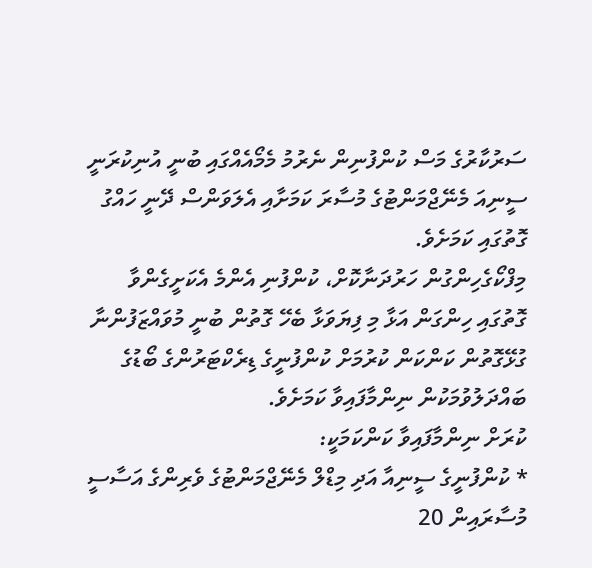ސަރުކާރުގެ މަސް ކުންފުނިން ނެރުމު މެމޯއެއްގައި ބުނީ އުނިކުރަނީ ސީނިއަ މެނޭޖްމަންޓުގެ މުސާރަ ކަމަށާއި އެލަވަންސް ދޭނީ ހައްގު ގޮތުގައި ކަމަށެވެ.
މިފްކޯގެހިންގުން ހަރުދަނާކޮށް، ކުންފުނި އެންމެ އެކަށީގެންވާ ގޮތުގައި ހިންގަން އަޅާ މި ފިޔަވަޅާ ބެހޭ ގޮތުން ބުނީ މުވައްޒަފުންނާ ގުޅޭގޮތުން ކަންކަން ކުރުމަށް ކުންފުނީގެ ޑިރެކްޓަރުންގެ ބޯޑުގެ ބައްދަލުވުމަކުން ނިންމާފައިވާ ކަމަށެވެ.
ކުރަށް ނިންމާފައިވާ ކަންކަމަކީ:
* ކުންފުނީގެ ސީނިއާ އަދި މިޑްލް މެނޭޖްމަންޓުގެ ވެރިންގެ އަސާސީ މުސާރައިން 20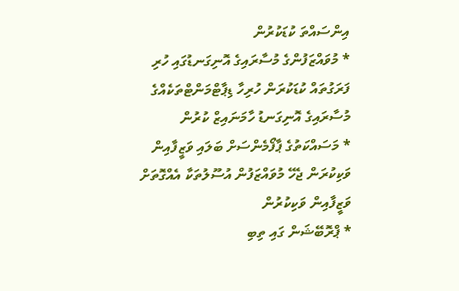އިންސައްތަ ކުޑަކުރުން
* މުވައްޒަފުންގެ މުސާރައިގެ އޮނިގަނޑުގައި ހުރި ފަރަގުތައް ކުޑަކުރަން ހުރިހާ ޑިޕާޓްމަންޓްތަކެއްގެ މުސާރައިގެ އޮނިގަނޑު ހާމަނައިޒް ކުރުން
* މަސައްކަތުގެ ޕާފޯމެންސަށް ބަލައި ވަޒީފާއިން ވަކިކުރަން ޖެހޭ މުވައްޒަފުން އުސޫލުތަކާ އެއްގޮތަށް ވަޒީފާއިން ވަކިކުރުން
* ޕްރޮބޭޝަން ގައި ތިބި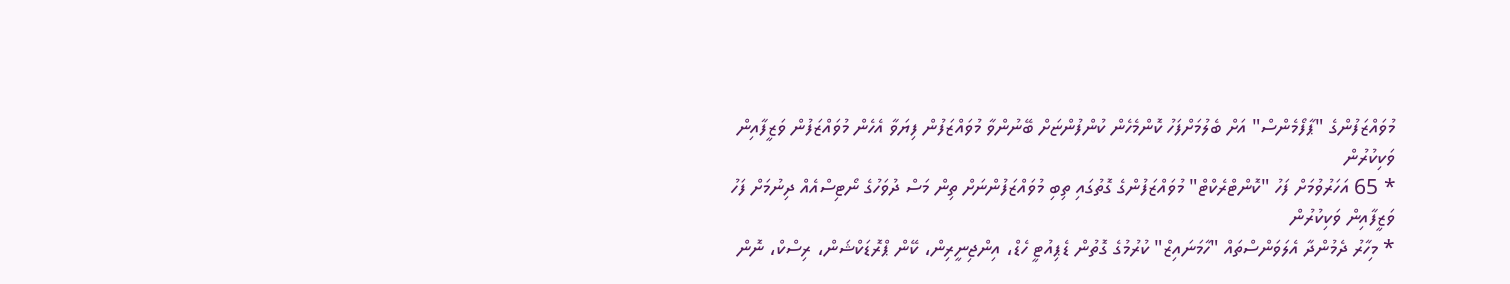މުވައްޒަފުންގެ "ޕާފޯމެންސް" އަށް ބެލުމަށްފަހު ކޮންމެހެން ކުންފުންޏަށް ބޭނުންވާ މުވައްޒަފުން ފިޔަވާ އެހެން މުވައްޒަފުން ވަޒީފާއިން ވަކިކުރުން
* 65 އަހަރުވުމަށް ފަހު "ކޮންޓްރެކްޓް" މުވައްޒަފުންގެ ގޮތުގައި ތިބި މުވައްޒަފުންނަށް ތިން މަސް ދުވަހުގެ ނޯޓިސްއެއް ދިނުމަށް ފަހު ވަޒީފާއިން ވަކިކުރުން
* މިހާރު ދެމުންދާ އެލަވަންސްތައް "ހާމަނައިޒް" ކުރުމުގެ ގޮތުން ޑެޕިއުޓީ ހެޑް، އިންޖިނީރިން، ކޭން ޕްރޮޑަކްޝަން، ރިސްކް، ނޮން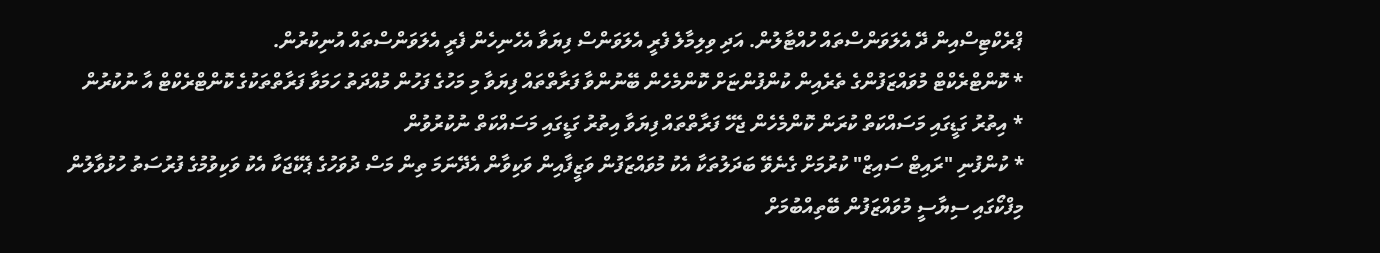ޕްރެކްޓިސްއިން ދޭ އެލަވަންސްތައް ހުއްޓާލުން. އަދި ވިލިމާލެ ފެރީ އެލަވަންސް ފިޔަވާ އެހެނިހެން ފެރީ އެލަވަންސްތައް އުނިކުރުން.
* ކޮންޓްރެކްޓް މުވައްޒަފުންގެ ތެރެއިން ކުންފުންޏަށް ކޮންމެހެން ބޭނުންވާ ފަރާތްތައް ފިޔަވާ މި މަހުގެ ފަހުން މުއްދަތު ހަމަވާ ފަރާތްތަކުގެ ކޮންޓްރެކްޓް އާ ނުކުރުން
* އިތުރު ގަޑީގައި މަސައްކަތް ކުރަން ކޮންމެހެން ޖެހޭ ފަރާތްތައް ފިޔަވާ އިތުރު ގަޑީގައި މަސައްކަތް ނުކުރުވުން
* ކުންފުނި "ރައިޓް ސައިޒް" ކުރުމަށް ގެނެވޭ ބަދަލުތަކާ އެކު މުވައްޒަފުން ވަޒީފާއިން ވަކިވާން އެދޭނަމަ ތިން މަސް ދުވަހުގެ ޕެކޭޖަކާ އެކު ވަކިވުމުގެ ފުރުސަތު ހުޅުވާލުން
މިފްކޯގައި ސިޔާސީ މުވައްޒަފުން ބޭތިއްބުމަށް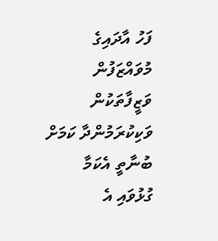ފަހު އާދައިގެ މުވައްޒަފުން ވަޒީފާތަކުން ވަކިކުރަމުންދާ ކަމަށް ބުނާތީ އެކަމާ ގުޅުވައި އެ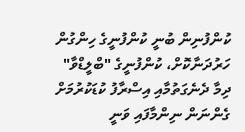ކުންފުނިން ބުނީ ކުންފުނީގެ ހިންގުން ހަރުދަނާކޮށް، ކުންފުނީގެ "ބްލީޑްވާ" ދިމާ ދެނެގަތުމާއި އިސްރާފު ކުޑަކުރުމަށް ގެންނަން ނިންމާފައި ވަނީ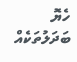ހެޔޮ ބަދަލުތަކެއް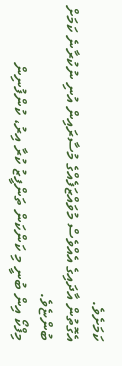ކަމަށެވެ.
އެގޮތުން އާދައިގެ އެއްވެސް މުވައްޒަފެއްގެ މުސާރައިން އުނި ނުކުރާނެ ކަމަށް ބުންޏެވެ.
މިފްކޯ އިން ބުނީ މި ކަންކަން ތަންފީޒު ކުރާ އިރު، ކުންފުނިން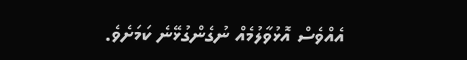އެއްވެސް އޮޅުވާލުމެއް ނުގެންގުޅޭނެ ކަމަށެވެ.